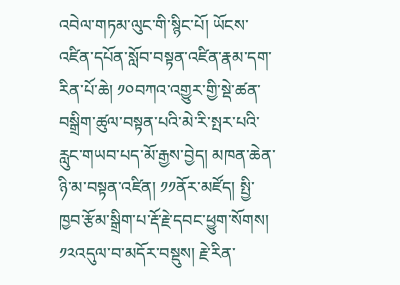འབེལ་གཏམ་ལུང་གི་སྙིང་པོ། ཡོངས་འཛིན་དཔོན་སློབ་བསྟན་འཛིན་རྣམ་དག་རིན་པོ་ཆེ། ༡༠བཀའ་འགྱུར་གྱི་སྡེ་ཚན་བསྒྲིག་ཚུལ་བསྟན་པའི་མེ་རི་སྤར་པའི་རླུང་གཡབ་པད་མོ་རྒྱས་བྱེད། མཁན་ཆེན་ཉི་མ་བསྟན་འཛིན། ༡༡ནོར་མཛོད། སྤྱི་ཁྱབ་རྩོམ་སྒྲིག་པ་རྡོ་རྗེ་དབང་ཕྱུག་སོགས། ༡༢འདུལ་བ་མདོར་བསྡུས། རྗེ་རིན་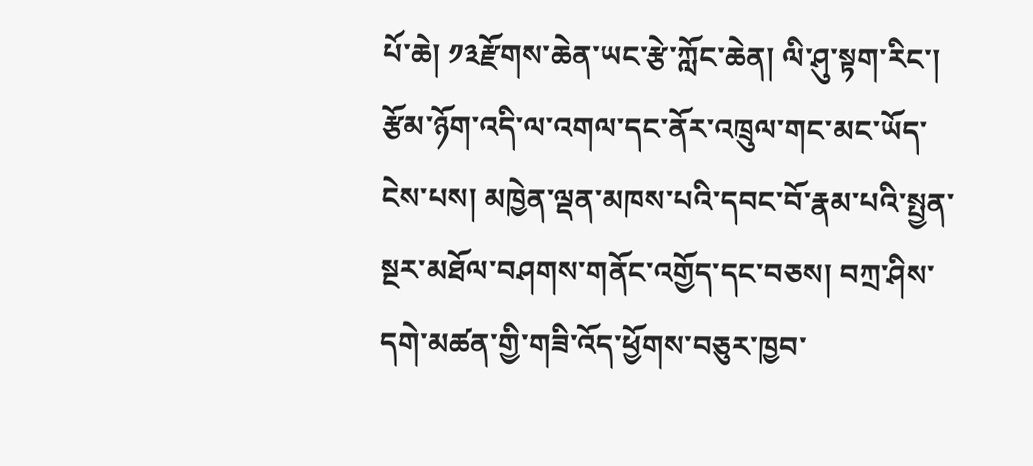པོ་ཆེ། ༡༣རྫོགས་ཆེན་ཡང་རྩེ་ཀློང་ཆེན། ལི་ཤུ་སྟག་རིང་། རྩོམ་ཉོག་འདི་ལ་འགལ་དང་ནོར་འཁྲུལ་གང་མང་ཡོད་ངེས་པས། མཁྱེན་ལྡན་མཁས་པའི་དབང་བོ་རྣམ་པའི་སྤྱན་སྔར་མཐོལ་བཤགས་གནོང་འགྱོད་དང་བཅས། བཀྲ་ཤིས་དགེ་མཚན་གྱི་གཟི་འོད་ཕྱོགས་བཅུར་ཁྱབ་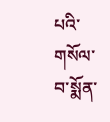པའི་གསོལ་བ་སྨོན་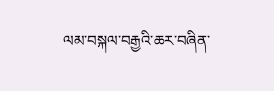ལམ་བསྐལ་བརྒྱའི་ཆར་བཞིན་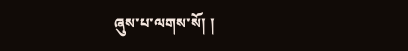ཞུས་པ་ལགས་སོ། །